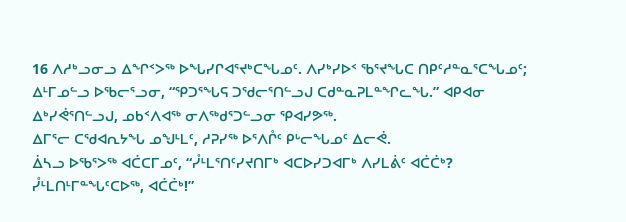16 ᐱᓱᒃᓗᓂᓗ ᐃᖏᑉᐳᖅ ᐅᖓᓯᒋᐊᕐᔪᒃᑕᖓᓄᑦ. ᐱᓯᒃᓯᐅᑉ ᖃᕐᔪᖓᑕ ᑎᑭᑦᓱᓐᓇᕐᑕᖓᓄᑦ; ᐃᒻᒥᓄᓪᓗ ᐅᖃᓕᕐᓗᓂ, “ᕿᑐᕐᖓᕋ ᑐᖁᓕᕐᑎᓪᓗᒍ ᑕᑯᓐᓇᕈᒪᓐᖏᓚᖓ.” ᐊᑭᐊᓂ ᐃᒃᓯᕚᕐᑎᓪᓗᒍ, ᓄᑲᑉᐱᐊᖅ ᓂᐱᖅᑯᕐᑐᓪᓗᓂ ᕿᐊᓯᕗᖅ.
ᐃᒥᕐᓕ ᑕᖁᐊᕆᔭᖓ ᓄᖑᒻᒪᑦ, ᓱᕈᓯᖅ ᐅᕐᐱᒊᑦ ᑭᒡᓕᖓᓄᑦ ᐃᓕᕚ.
ᐄᓴᓗ ᐅᖃᕐᐳᖅ ᐊᑖᑕᒥᓄᑦ, “ᓮᒻᒪᕐᑎᑦᓯᔪᑎᒥᒃ ᐊᑕᐅᓯᑐᐊᒥᒃ ᐱᓯᒪᕖᑦ ᐊᑖᑖᒃ? ᓮᒻᒪᑎᒻᒥᓐᖓᑦᑕᐅᖅ, ᐊᑖᑖᒃ!”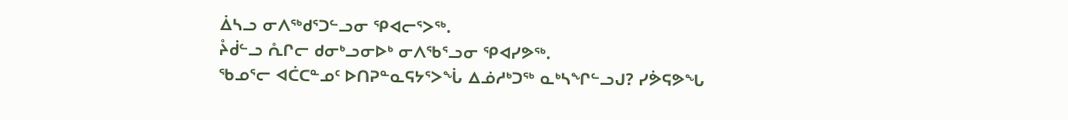ᐄᓴᓗ ᓂᐱᖅᑯᕐᑐᓪᓗᓂ ᕿᐊᓕᕐᐳᖅ.
ᔧᑰᓪᓗ ᕅᒋᓕ ᑯᓂᒃᓗᓂᐅᒃ ᓂᐱᖃᕐᓗᓂ ᕿᐊᓯᕗᖅ.
ᖃᓄᕐᓕ ᐊᑖᑕᓐᓄᑦ ᐅᑎᕈᓐᓇᕋᔭᕐᐳᖔ ᐃᓅᓱᒃᑐᖅ ᓇᒃᓴᖏᓪᓗᒍ? ᓯᕘᕋᕗᖓ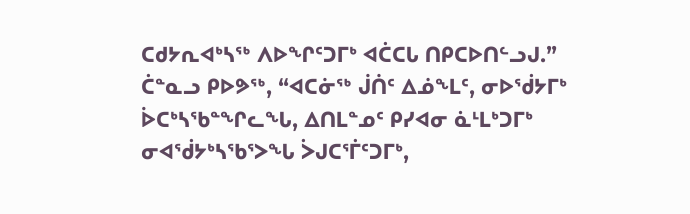ᑕᑯᔭᕆᐊᒃᓴᖅ ᐱᐅᖏᑦᑐᒥᒃ ᐊᑖᑕᒐ ᑎᑭᑕᐅᑎᓪᓗᒍ.”
ᑖᓐᓇᓗ ᑭᐅᕗᖅ, “ᐊᑕᓃᖅ ᒎᑏᑦ ᐃᓅᖕᒪᑦ, ᓂᐅᖂᔭᒥᒃ ᐆᑕᒃᓴᖃᓐᖏᓚᖓ, ᐃᑎᒪᓐᓄᑦ ᑭᓯᐊᓂ ᓈᒻᒪᒃᑐᒥᒃ ᓂᐊᖂᔭᒃᓴᖃᕐᐳᖓ ᐴᒍᑕᕐᒦᑦᑐᒥᒃ,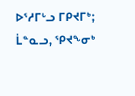ᐅᕐᓱᒥᒡᓗ ᒥᑭᔪᒥᒃ; ᒫᓐᓇᓗ, ᕿᔪᖕᓂᒃ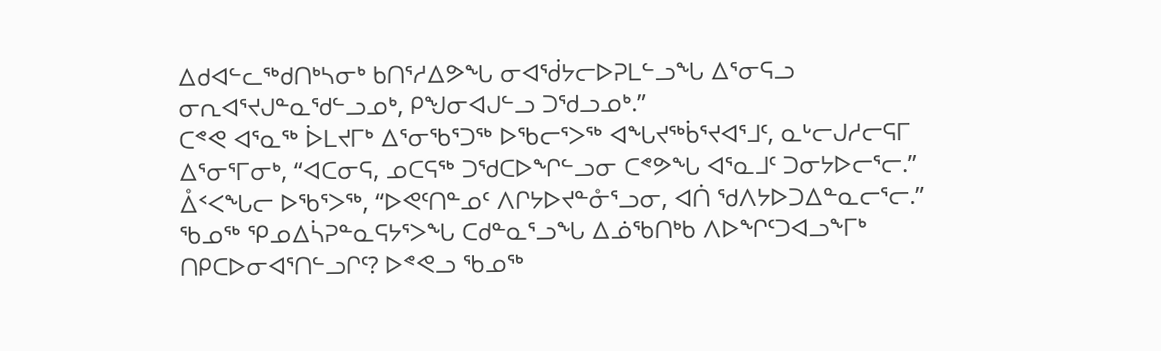ᐃᑯᐊᓪᓚᖅᑯᑎᒃᓴᓂᒃ ᑲᑎᕐᓱᐃᕗᖓ ᓂᐊᖂᔭᓕᐅᕈᒪᓪᓗᖓ ᐃᕐᓂᕋᓗ ᓂᕆᐊᕐᔪᒍᓐᓇᖁᓪᓗᓄᒃ, ᑭᖑᓂᐊᒍᓪᓗ ᑐᖁᓗᓄᒃ.”
ᑕᕝᕙ ᐊᕐᓇᖅ ᐆᒪᔪᒥᒃ ᐃᕐᓂᖃᕐᑐᖅ ᐅᖃᓕᕐᐳᖅ ᐊᖓᔪᖅᑳᕐᔪᐊᕐᒧᑦ, ᓇᒡᓕᒍᓱᓕᕋᒥ ᐃᕐᓂᕐᒥᓂᒃ, “ᐊᑕᓂᕋ, ᓄᑕᕋᖅ ᑐᖁᑕᐅᖏᓪᓗᓂ ᑕᕝᕗᖓ ᐊᕐᓇᒧᑦ ᑐᓂᔭᐅᓕᕐᓕ.” ᐂᑉᐸᖓᓕ ᐅᖃᕐᐳᖅ, “ᐅᕙᑦᑎᓐᓄᑦ ᐱᒋᔭᐅᔪᓐᓁᕐᓗᓂ, ᐊᑏ ᖁᐱᔭᐅᑐᐃᓐᓇᓕᕐᓕ.”
ᖃᓄᖅ ᕿᓄᐃᓵᕈᓐᓇᕋᔭᕐᐳᖓ ᑕᑯᓐᓇᕐᓗᖓ ᐃᓅᖃᑎᒃᑲ ᐱᐅᖏᑦᑐᐊᓗᖕᒥᒃ ᑎᑭᑕᐅᓂᐊᕐᑎᓪᓗᒋᑦ? ᐅᕝᕙᓗ ᖃᓄᖅ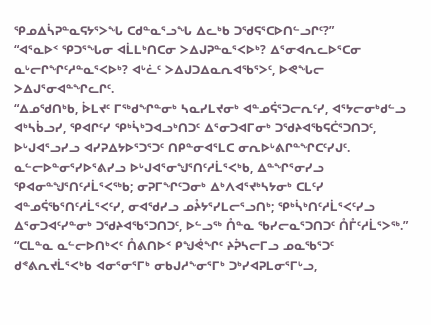ᕿᓄᐃᓵᕈᓐᓇᕋᔭᕐᐳᖓ ᑕᑯᓐᓇᕐᓗᖓ ᐃᓚᒃᑲ ᑐᖁᕋᕐᑕᐅᑎᓪᓗᒋᑦ?”
“ᐊᕐᓇᐅᑉ ᕿᑐᕐᖓᓂ ᐊᒫᒪᒃᑎᑕᓂ ᐳᐃᒍᕈᓐᓇᕐᐸᐅᒃ? ᐃᕐᓂᐊᕆᓚᐅᕐᑕᓂ ᓇᒡᓕᒋᖏᑦᓱᓐᓇᕐᐸᐅᒃ? ᐊᒡᓛᑦ ᐳᐃᒍᑐᐃᓇᕆᐊᖃᕐᐳᑦ, ᐅᕙᖓᓕ ᐳᐃᒍᕐᓂᐊᓐᖏᓚᒋᑦ.
“ᐃᓄᖁᑎᒃᑲ, ᐆᒪᔪᑦ ᒥᖅᑯᖏᓐᓂᒃ ᓴᓇᓯᒪᔪᓂᒃ ᐊᓐᓄᕌᕐᑐᓕᕆᑦᓯ, ᐊᕐᔭᓕᓂᒃᑯᓪᓗ ᐊᒃᓴᑳᓗᓯ, ᕿᐊᒋᑦᓯ ᕿᒃᓵᒃᑐᐊᓗᒃᑎᑐᑦ ᐃᕐᓂᑐᐊᒥᓂᒃ ᑐᖁᔨᐊᖃᕋᑖᕐᑐᑎᑐᑦ, ᐅᒡᒍᐊᕐᓗᓯᓗ ᐊᓯᕈᐃᔭᐅᕐᑐᕐᑐᑦ ᑎᑭᓐᓂᐊᕐᒪᑕ ᓂᕆᐅᒡᕕᒋᓐᖏᑕᑦᓯᒍᑦ.
ᓇᓪᓕᐅᓐᓂᕐᓯᐅᕐᕕᓯᓗ ᐅᒡᒍᐊᕐᓂᖑᕐᑎᑦᓱᒫᕐᐸᒃᑲ, ᐃᓐᖏᕐᓂᓯᓗ ᕿᐊᓂᓐᖑᕐᑎᑦᓱᒫᕐᐸᖅᑲ; ᓂᕈᒥᖏᑦᑐᓂᒃ ᐃᒃᐱᐊᕐᔪᒃᓴᔭᓂᒃ ᑕᒪᑦᓯ ᐊᓐᓄᕌᖃᕐᑎᑦᓱᒫᕐᐸᑦᓯ, ᓂᐊᖁᓯᓗ ᓄᔧᔭᕐᓯᒪᓕᕐᓗᑎᒃ; ᕿᒃᓵᒃᑎᑦᓱᒫᕐᐸᑦᓯᓗ ᐃᕐᓂᑐᐊᑦᓯᓐᓂᒃ ᑐᖁᔨᐊᖃᕐᑐᑎᑐᑦ, ᐅᓪᓗᖅ ᑍᓐᓇ ᖃᓯᓕᓇᕐᑐᑎᑐᑦ ᑍᒤᑦᓱᒫᕐᐳᖅ.”
“ᑕᒪᓐᓇ ᓇᓪᓕᐅᑎᒃᐸᑦ ᑍᕕᑎᐅᑉ ᑭᖑᕚᖏᑦ ᔨᕉᓴᓕᒥᓗ ᓄᓇᖃᕐᑐᑦ ᑯᕝᕕᕆᔪᒫᕐᐸᒃᑲ ᐊᓂᕐᓂᕐᒥᒃ ᓂᑲᒍᓱᖕᓂᕐᒥᒃ ᑐᒃᓯᐊᕈᒪᓂᕐᒥᒡᓗ,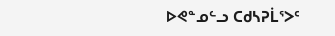ᐅᕙᓐᓄᓪᓗ ᑕᑯᓴᕈᒫᕐᐳᑦ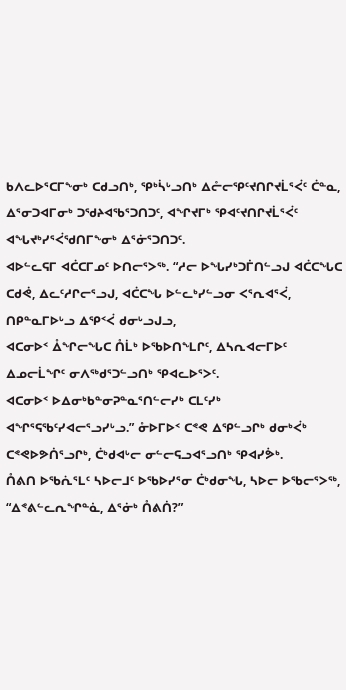ᑲᐱᓚᐅᕐᑕᒥᖕᓂᒃ ᑕᑯᓗᑎᒃ, ᕿᒃᓵᒡᓗᑎᒃ ᐃᓔᓕᕿᑦᔪᑎᒋᔪᒫᕐᐹᑦ ᑖᓐᓇ, ᐃᕐᓂᑐᐊᒥᓂᒃ ᑐᖁᔨᐊᖃᕐᑐᑎᑐᑦ, ᐊᖏᔪᒥᒃ ᕿᐊᑦᔪᑎᒋᔪᒫᕐᐹᑦ ᐊᖓᔪᒃᓯᕐᐹᖁᑎᒥᖕᓂᒃ ᐃᕐᓃᕐᑐᑎᑐᑦ.
ᐊᐅᓪᓚᕋᒥ ᐊᑖᑕᒥᓄᑦ ᐅᑎᓕᕐᐳᖅ. “ᓱᓕ ᐅᖓᓯᒃᑐᒦᑎᓪᓗᒍ ᐊᑖᑕᖓᑕ ᑕᑯᕚ, ᐃᓚᑦᓱᒋᓕᕐᓗᒍ, ᐊᑖᑕᖓ ᐅᓪᓚᒃᓯᓪᓗᓂ ᐸᕐᕆᐊᕐᐹ, ᑎᑭᓐᓇᒥᐅᒡᓗ ᐃᕿᑉᐹ ᑯᓂᒡᓗᒍᓗ,
ᐊᑕᓂᐅᑉ ᐂᖏᓕᖓᑕ ᑍᒫᒃ ᐅᖃᐅᑎᖕᒪᒋᑦ, ᐃᓴᕆᐊᓕᒥᐅᑦ ᐃᓄᓕᒫᖏᑦ ᓂᐱᖅᑯᕐᑐᓪᓗᑎᒃ ᕿᐊᓚᐅᕐᐳᑦ.
ᐊᑕᓂᐅᑉ ᐅᐃᓂᒃᑲᓐᓂᕈᓐᓇᕐᑎᓪᓕᓯᒃ ᑕᒪᑦᓯᒃ ᐊᖏᕐᕋᖃᑦᓯᐊᓕᕐᓗᓯᒡᓗ.” ᓁᐅᒥᐅᑉ ᑕᕝᕙ ᐃᕿᓪᓗᒋᒃ ᑯᓂᒃᐹᒃ ᑕᕝᕙᐅᕗᑏᕐᓗᒋᒃ, ᑖᒃᑯᐊᒡᓕ ᓂᓪᓕᕋᓗᐊᕐᓗᑎᒃ ᕿᐊᓯᕘᒃ.
ᑍᕕᑎ ᐅᖃᕇᕐᒪᑦ ᓴᐅᓕᒧᑦ ᐅᖃᐅᓯᕐᓂ ᑖᒃᑯᓂᖓ, ᓴᐅᓕ ᐅᖃᓕᕐᐳᖅ, “ᐃᕝᕕᓪᓚᕆᖏᓐᓈ, ᐃᕐᓃᒃ ᑍᕕᑏ?”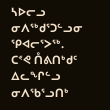ᓴᐅᓕᓗ ᓂᐱᖅᑯᕐᑐᓪᓗᓂ ᕿᐊᓕᕐᐳᖅ.
ᑕᕝᕙ ᑍᕕᑎᒃᑯᑦ ᐃᓚᖏᓪᓗ ᓂᐱᖃᕐᓗᑎᒃ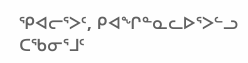ᕿᐊᓕᕐᐳᑦ, ᑭᐊᖏᓐᓇᓚᐅᕐᐳᓪᓗ ᑕᖃᓂᕐᒧᑦ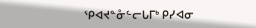ᕿᐊᔪᓐᓁᓪᓕᒐᒥᒃ ᑭᓯᐊᓂ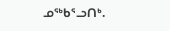ᓄᖅᑲᕐᓗᑎᒃ.